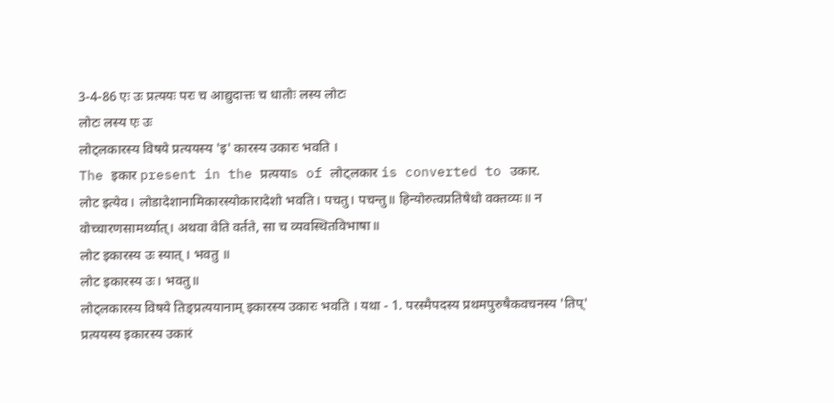3-4-86 एः उः प्रत्ययः परः च आद्युदात्तः च धातोः लस्य लोटः
लोटः लस्य एः उः
लोट्लकारस्य विषये प्रत्ययस्य 'इ' कारस्य उकारः भवति ।
The इकार present in the प्रत्ययाs of लोट्लकार is converted to उकार.
लोट इत्येव। लोडादेशानामिकारस्योकारादेशो भवति। पचतु। पचन्तु॥ हिन्योरुत्वप्रतिषेधो वक्तव्यः॥ न वोच्चारणसामर्थ्यात्। अथवा वेति वर्तते, सा च व्यवस्थितविभाषा॥
लोट इकारस्य उः स्यात् । भवतु ॥
लोट इकारस्य उः। भवतु॥
लोट्लकारस्य विषये तिङ्प्रत्ययानाम् इकारस्य उकारः भवति । यथा - 1. परस्मैपदस्य प्रथमपुरुषैकवचनस्य 'तिप्' प्रत्ययस्य इकारस्य उकारं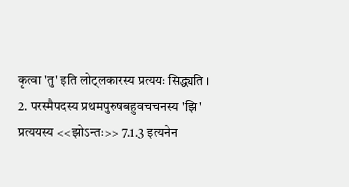कृत्वा 'तु' इति लोट्लकारस्य प्रत्ययः सिद्ध्यति । 2. परस्मैपदस्य प्रथमपुरुषबहुवचचनस्य 'झि' प्रत्ययस्य <<झोऽन्तः>> 7.1.3 इत्यनेन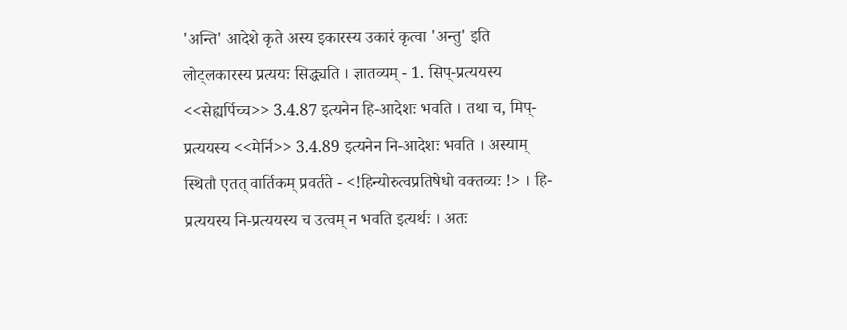'अन्ति' आदेशे कृते अस्य इकारस्य उकारं कृत्वा 'अन्तु' इति लोट्लकारस्य प्रत्ययः सिद्ध्यति । ज्ञातव्यम् - 1. सिप्-प्रत्ययस्य <<सेह्यर्पिच्च>> 3.4.87 इत्यनेन हि-आदेशः भवति । तथा च, मिप्-प्रत्ययस्य <<मेर्नि>> 3.4.89 इत्यनेन नि-आदेशः भवति । अस्याम् स्थितौ एतत् वार्तिकम् प्रवर्तते - <!हिन्योरुत्वप्रतिषेधो वक्तव्यः !> । हि-प्रत्ययस्य नि-प्रत्ययस्य च उत्वम् न भवति इत्यर्थः । अतः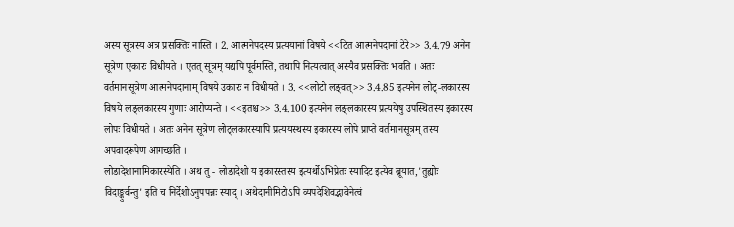अस्य सूत्रस्य अत्र प्रसक्तिः नास्ति । 2. आत्मनेपदस्य प्रत्ययानां विषये <<टित आत्मनेपदानां टेरे>> 3.4.79 अनेन सूत्रेण एकारः विधीयते । एतत् सूत्रम् यद्यपि पूर्वमस्ति, तथापि नित्यत्वात् अस्यैव प्रसक्तिः भवति । अतः वर्तमानसूत्रेण आत्मनेपदानाम् विषये उकारः न विधीयते । 3. <<लोटो लङ्वत्>> 3.4.85 इत्यनेन लोट्-लकारस्य विषये लङ्लकारस्य गुणाः आरोप्यन्ते । <<इतश्च>> 3.4.100 इत्यनेन लङ्लकारस्य प्रत्ययेषु उपस्थितस्य इकारस्य लोपः विधीयते । अतः अनेन सूत्रेण लोट्लकारस्यापि प्रत्ययस्थस्य इकारस्य लोपे प्राप्ते वर्तमानसूत्रम् तस्य अपवादरूपेण आगच्छति ।
लोडादेशानामिकारस्येति । अथ तु - लोडादेशो य इकारस्तस्य इत्यर्थोऽभिप्रेतः स्यादिट इत्येव ब्रूयात,'तुह्योः विदाङ्कुर्वन्तु' इति च निर्देशोऽनुपपन्नः स्याद् । अथेदानीमिटोऽपि व्यपदेशिवद्भावेनेत्वं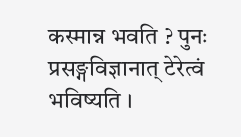कस्मान्न भवति ? पुनः प्रसङ्गविज्ञानात् टेरेत्वं भविष्यति ।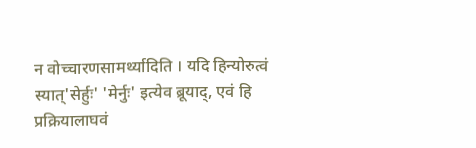न वोच्चारणसामर्थ्यादिति । यदि हिन्योरुत्वं स्यात्'सेर्हुः' 'मेर्नुः' इत्येव ब्रूयाद्, एवं हि प्रक्रियालाघवं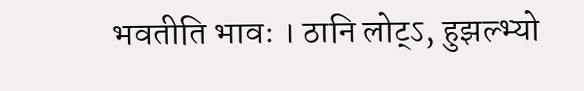भवतीति भावः । ठानि लोट्ऽ, हुझल्भ्यो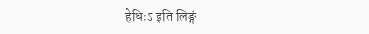हेधिःऽ इति लिङ्गं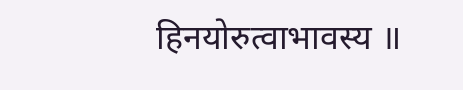हिनयोरुत्वाभावस्य ॥